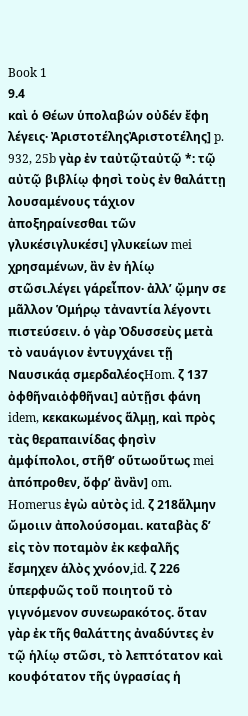Book 1
9.4
καὶ ὁ Θέων ὑπολαβών οὐδέν ἔφη λέγεις· ἈριστοτέληςἈριστοτέλης] p. 932, 25b γὰρ ἐν ταὐτῷταὐτῷ *: τῷ αὐτῷ βιβλίῳ φησὶ τοὺς ἐν θαλάττῃ λουσαμένους τάχιον ἀποξηραίνεσθαι τῶν γλυκέσιγλυκέσι] γλυκείων mei χρησαμένων, ἂν ἐν ἡλίῳ στῶσι.λέγει γάρεἶπον· ἀλλʼ ᾤμην σε μᾶλλον Ὁμήρῳ τἀναντία λέγοντι πιστεύσειν. ὁ γὰρ Ὀδυσσεὺς μετὰ τὸ ναυάγιον ἐντυγχάνει τῇ Ναυσικάᾳ σμερδαλέοςHom. ζ 137 ὀφθῆναιὀφθῆναι] αὐτῇσι φάνη idem, κεκακωμένος ἅλμῃ, καὶ πρὸς τὰς θεραπαινίδας φησὶν ἀμφίπολοι, στῆθʼ οὕτωοὕτως mei ἀπόπροθεν, ὄφρʼ ἂνἂν] om. Homerus ἐγὼ αὐτὸς id. ζ 218ἅλμην ὤμοιιν ἀπολούσομαι. καταβὰς δʼ εἰς τὸν ποταμὸν ἐκ κεφαλῆς ἔσμηχεν ἁλὸς χνόον,id. ζ 226 ὑπερφυῶς τοῦ ποιητοῦ τὸ γιγνόμενον συνεωρακότος. ὅταν γὰρ ἐκ τῆς θαλάττης ἀναδύντες ἐν τῷ ἡλίῳ στῶσι, τὸ λεπτότατον καὶ κουφότατον τῆς ὑγρασίας ἡ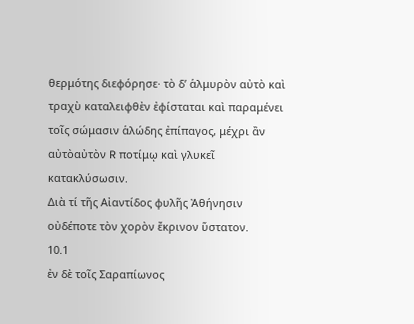θερμότης διεφόρησε· τὸ δʼ ἁλμυρὸν αὐτὸ καὶ τραχὺ καταλειφθὲν ἐφίσταται καὶ παραμένει τοῖς σώμασιν ἁλώδης ἐπίπαγος, μέχρι ἂν αὐτὸαὐτὸν R ποτίμῳ καὶ γλυκεῖ κατακλύσωσιν.
Διὰ τί τῆς Αἰαντίδος φυλῆς Ἀθήνησιν οὐδέποτε τὸν χορὸν ἔκρινον ὕστατον.
10.1
ἐν δὲ τοῖς Σαραπίωνος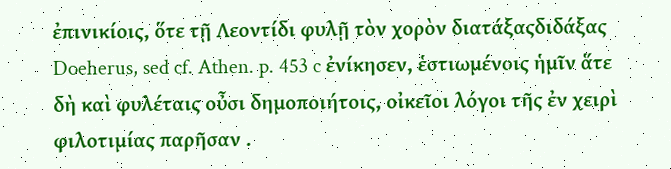ἐπινικίοις, ὅτε τῇ Λεοντίδι φυλῇ τὸν χορὸν διατάξαςδιδάξας Doeherus, sed cf. Athen. p. 453 c ἐνίκησεν, ἑστιωμένοις ἡμῖν ἅτε δὴ καὶ φυλέταις οὖσι δημοποιήτοις, οἰκεῖοι λόγοι τῆς ἐν χειρὶ φιλοτιμίας παρῆσαν .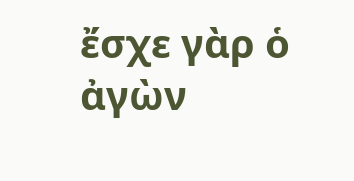ἔσχε γὰρ ὁ ἀγὼν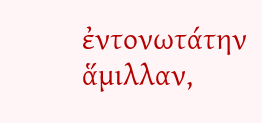ἐντονωτάτην ἅμιλλαν,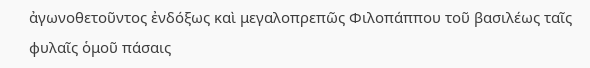ἀγωνοθετοῦντος ἐνδόξως καὶ μεγαλοπρεπῶς Φιλοπάππου τοῦ βασιλέως ταῖς φυλαῖς ὁμοῦ πάσαις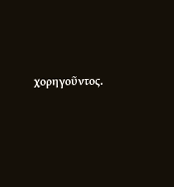χορηγοῦντος.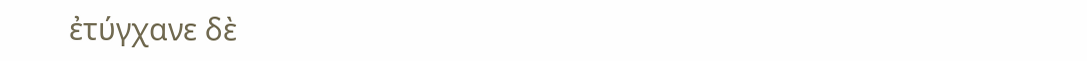ἐτύγχανε δὲ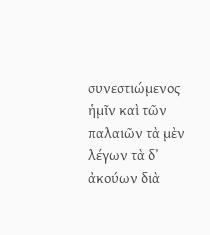συνεστιώμενος ἡμῖν καὶ τῶν παλαιῶν τὰ μὲν λέγων τὰ δʼ ἀκούων διὰ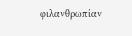φιλανθρωπίαν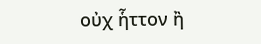οὐχ ἧττον ἢ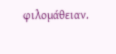φιλομάθειαν.